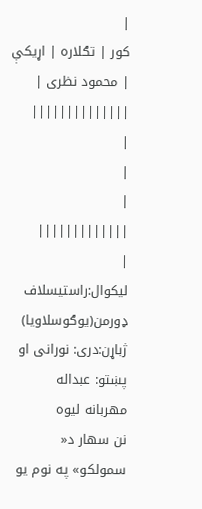|
کور | تګلاره | اړیکې | محمود نظری |
||||||||||||||
|
|
|
|||||||||||||
|
لیکوال:راستیسلاف ډورمن(یوګوسلاویا) ژباړن:دری: نورانی او پښتو: عبداله
مهربانه لیوه
نن سهار د« سمولکو» په نوم یو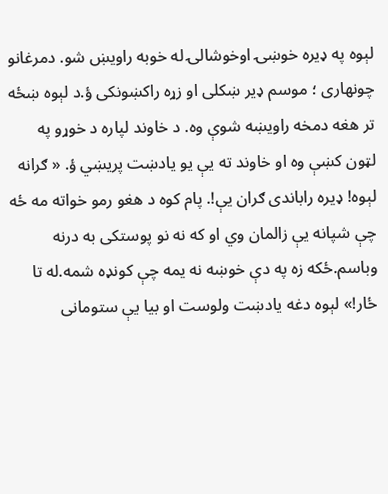لېوه په ډیره خوښۍ اوخوشالۍ له خوبه راویښ شو. دمرغانو چونهاری ؛ موسم ډیر ښکلی او زړه راکښونکی ؤ.د لېوه ښځه تر هغه دمخه راویښه شوې وه. د خاوند لپاره د خوړو په لټون کښې وه او خاوند ته يې یو یادښت پریښي ؤ. « ګرانه لېوه! ډیره راباندی ګران يې!. پام کوه د هغو رمو خواته مه ځه چې شپانه يې زالمان وي او که نه نو پوستکی به درنه وباسم.ځکه زه په دې خوښه نه یمه چې کونډه شمه.له تا ځار!» لېوه دغه یادښت ولوست او بیا يې ستومانی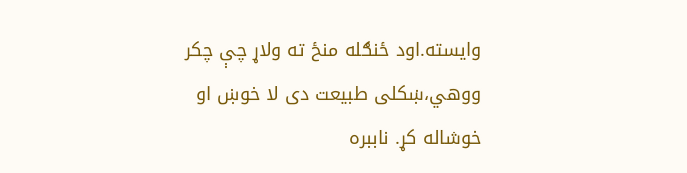وایسته.اود ځنګله منځ ته ولاړ چې چکر ووهي،ښکلی طبیعت دی لا خوښ او خوشاله کړ. ناببره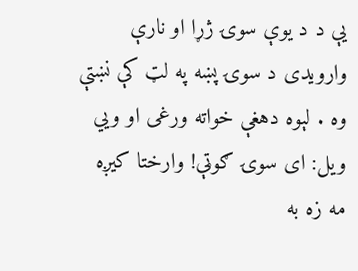یې د د یوې سوۍ ژړا او نارې وارویدی د سوۍ پښه په لټ کې نښتې وه . لېوه دهغې خواته ورغی او ويي ویل: ای سوۍ ګوټې! وارختا کیږه مه زه به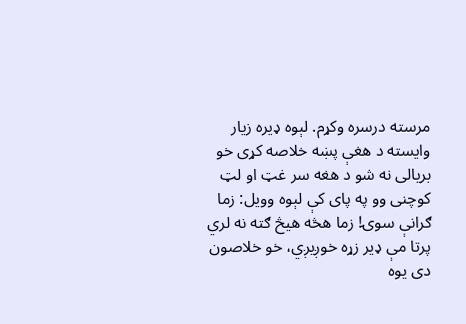مرسته درسره وکړم. لېوه ډیره زیار وایسته د هغې پښه خلاصه کړی خو بریالی نه شو د هغه سر غټ او لټ کوچنی وو په پای کې لېوه وویل: زما ګرانې سوۍ! زما هڅه هیڅ ګته نه لري پرتا مې ډیر زړه خوږیږي، خو خلاصون دی یوه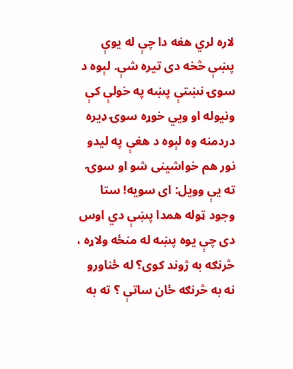لاره لري هغه دا چې له یوې پښې څخه دی تیره شې. لېوه د سوۍ نښتې پښه په خولې کې ونیوله او ويي خوړه سوۍ ډیره دردمنه وه لېوه د هغې په لیدو نور هم خواشینی شو او سوۍ ته يې وویل: ای سویه! ستا وجود ټوله همدا پښې دي اوس دی چې یوه پښه له منځه ولاړه ، څرنګه به ژوند کوی؟ له ځناورو نه به څرنګه ځان ساتې ؟ ته به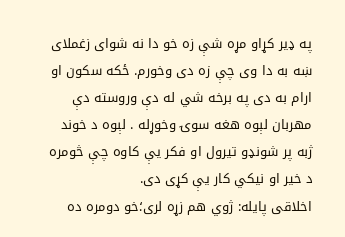په ډیر کړاو مړه شې زه خو دا نه شوای زغملای ښه به دا وی چې زه دی وخورم. ځکه سکون او ارام به دی په برخه شي له دې وروسته دې مهربان لېوه هغه سوۍ وخوړله . لېوه د خوند ژبه پر شونډو تیرول او فکر يې کاوه چې څومره د خیر او نیکي کار يې کړی دی.
اخلاقی پایله: ژوي هم زړه لری؛خو دومره ده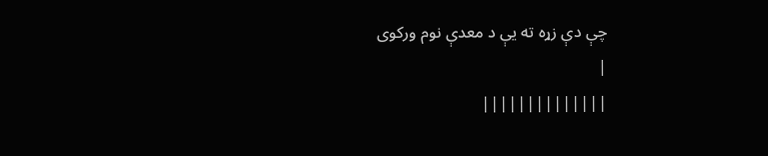چې دې زړه ته یې د معدې نوم ورکوی
|
||||||||||||||